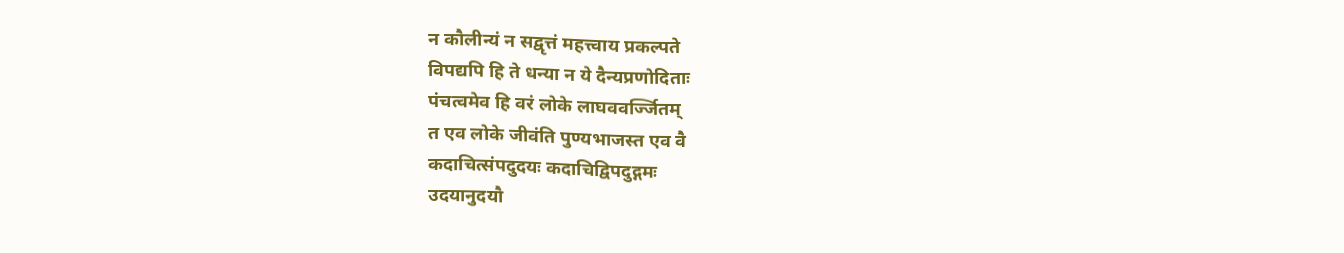न कौलीन्यं न सद्वृत्तं महत्त्वाय प्रकल्पते
विपद्यपि हि ते धन्या न ये दैन्यप्रणोदिताः
पंचत्वमेव हि वरं लोके लाघववर्ज्जितम्
त एव लोके जीवंति पुण्यभाजस्त एव वै
कदाचित्संपदुदयः कदाचिद्विपदुद्गमः
उदयानुदयौ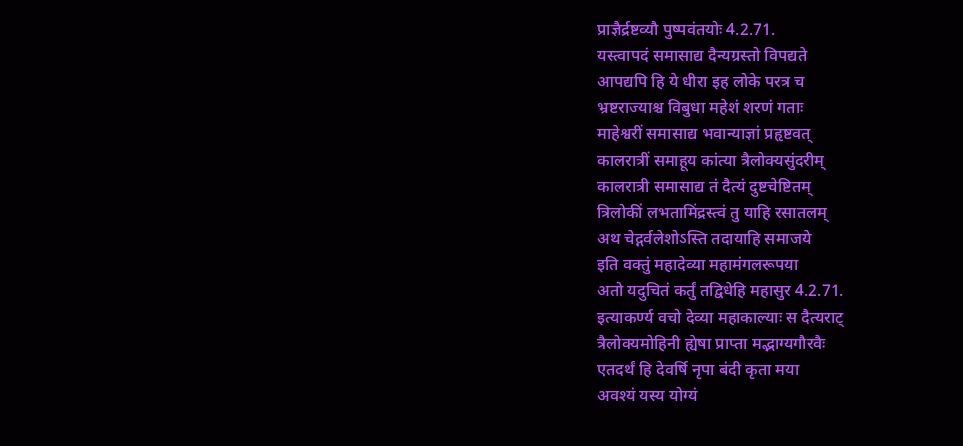प्राज्ञैर्द्रष्टव्यौ पुष्पवंतयोः 4.2.71.
यस्त्वापदं समासाद्य दैन्यग्रस्तो विपद्यते
आपद्यपि हि ये धीरा इह लोके परत्र च
भ्रष्टराज्याश्च विबुधा महेशं शरणं गताः
माहेश्वरीं समासाद्य भवान्याज्ञां प्रहृष्टवत्
कालरात्रीं समाहूय कांत्या त्रैलोक्यसुंदरीम्
कालरात्री समासाद्य तं दैत्यं दुष्टचेष्टितम्
त्रिलोकीं लभतामिंद्रस्त्वं तु याहि रसातलम्
अथ चेद्गर्वलेशोऽस्ति तदायाहि समाजये
इति वक्तुं महादेव्या महामंगलरूपया
अतो यदुचितं कर्तुं तद्विधेहि महासुर 4.2.71.
इत्याकर्ण्य वचो देव्या महाकाल्याः स दैत्यराट्
त्रैलोक्यमोहिनी ह्येषा प्राप्ता मद्भाग्यगौरवैः
एतदर्थं हि देवर्षि नृपा बंदी कृता मया
अवश्यं यस्य योग्यं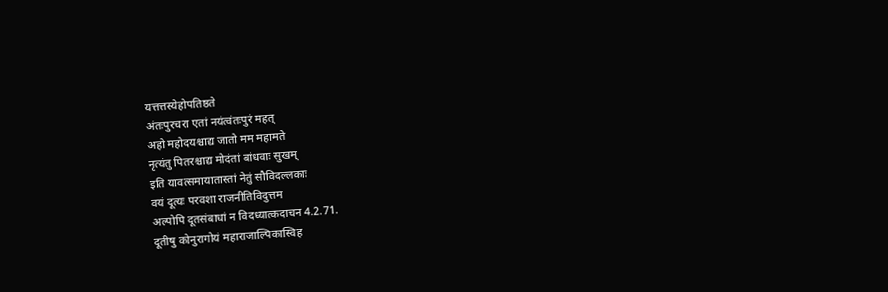यत्तत्तस्येहोपतिष्ठते
अंतःपुरचरा एतां नयंत्वंतःपुरं महत्
अहो महोदयश्चाद्य जातो मम महामते
नृत्यंतु पितरश्चाद्य मोदंतां बांधवाः सुखम्
इति यावत्समायातास्तां नेतुं सौविदल्लकाः
वयं दूत्यः परवशा राजनीतिविदुत्तम
अल्पोपि दूतसंबाधां न विदध्यात्कदाचन 4.2.71.
दूतीषु कोनुरागोयं महाराजाल्पिकास्विह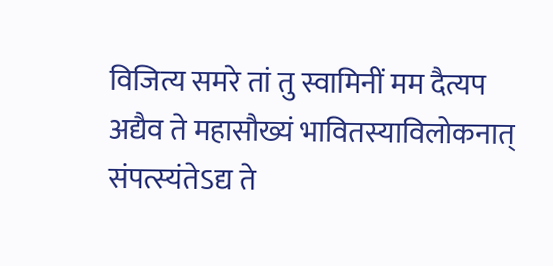विजित्य समरे तां तु स्वामिनीं मम दैत्यप
अद्यैव ते महासौख्यं भावितस्याविलोकनात्
संपत्स्यंतेऽद्य ते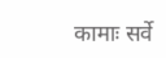कामाः सर्वे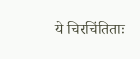ये चिरचिंतिताः